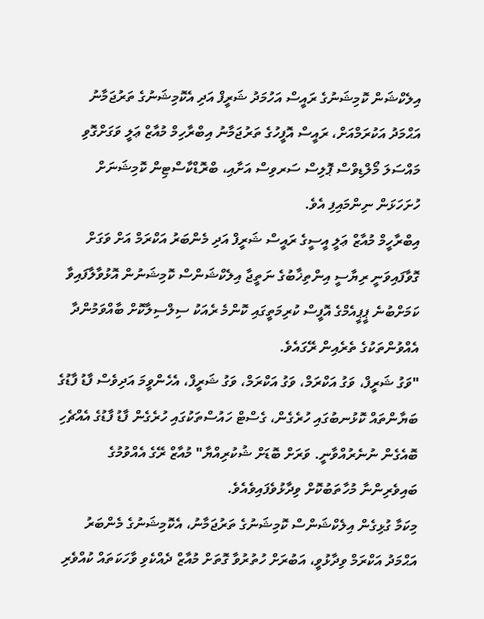އިލެކްޝަން ކޮމިޝަނުގެ ރައީސް އަހުމަދު ޝަރީފް އަދި އެކޮމިޝަނުގެ ތަރުޖަމާނު އަޙްމަދު އަކުރަމްއަށް، ރައީސް އޮފީހުގެ ތަރުޖަމާނު އިބްރާހިމް މުއާޒް ޢަލީ ވަގަށްގޮވި މައްސަލަ މޯލްޑިވްސް ޕޮލިސް ސަރވިސް އަށާއި، ބްރޮޑްކާސްޓިން ކޮމިޝަނަށް ހުށަހަޅަން ނިންމައިފި އެވެ.
އިބްރާހީމް މުއާޒް ޢަލީ އީސީގެ ރައީސް ޝަރީފް އަދި މެންބަރު އަކްރަމް އަށް ވަގަށް ގޮވާފައިވަނީ ރިޔާސީ އިންތިޚާބުގެ ނަތީޖާ އިލެކްޝަންސް ކޮމިޝަނުން އޮޅުވާލާފައިވާ ކަމަށްބުނެ ޕީޕީއެމްގެ އޮފީސް ކުރިމަތީގައި ކޮންމެ ރެއަކު ސިލްސިލާކޮށް ބާއްވަމުންދާ އެއްވުންތަކުގެ ތެރެއިން ރޭގައެވެ.
"ވަގު ޝަރީފް، ވަގު އަކްރަމް، ވަގު އަކްރަމް، ވަގު ޝަރީފް، އެހެންވީމަ އަދިވެސް ފާޑު ފާޑުގެ ބަޔާންތައް ކޮޅުނބުގައި ހުރެގެން، ގެސްޓް ހައުސްތަކުގައި ހުރެގެން ފާޑު ފާޑުގެ އެއްޗެހި ބޮއެގެން ނުނެރުއްވާނީ. ވަރަށް ބޮޑަށް ޝުކުރިއްޔާ" މުއާޒް ރޭގެ އެއްވުމުގެ ބައިވެރިންނާ މުހާތަބުކޮށް ވިދާޅުވެފައިވެއެވެ.
މިކަމާ ގުޅިގެން އިލެކްޝަންސް ކޮމިޝަނުގެ ތަރުޖަމާނު، އެކޮމިޝަނުގެ މެންބަރު އަޙްމަދު އަކްރަމް ވިދާޅުވީ، އަބުރަށް ހުތުރުވާ ގޮތަށް މުއާޒް ދެއްކެވި ވާހަކަތައް ކުއްވެރި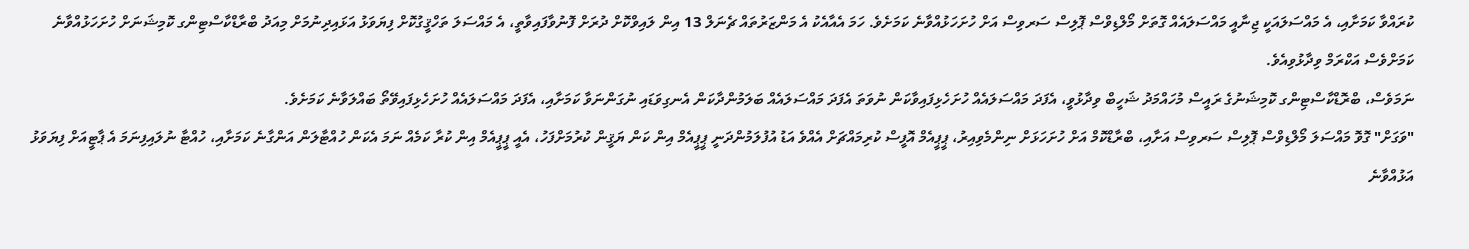ކުރައްވާ ކަމަށާއި، އެ މައްސަލައަކީ ޖިނާއީ މައްސަލައެއް ގޮތަށް މޯލްޑިވްސް ޕޮލިސް ސަރވިސް އަށް ހުށަހަޅުއްވާނެ ކަމަށެވެ. ހަމަ އެއާއެކު އެ މަންޒަރުތައް ޗެނަލް 13 އިން ލައިވްކޮށް ދުރަށް ފޮނުވާފައިވާތީ، އެ މައްސަލަ ތަހްޤީގުކޮށް ފިޔަވަޅު އަޅައިދިނުމަށް މިއަދު ބްރާޑްކާސްޓިންގ ކޮމިޝަނަށް ހުށަހަޅުއްވާނެ ކަމަށްވެސް އަކްރަމް ވިދާޅުވިއެވެ.
ނަމަވެސް، ބްރޮޑްކާސްޓިންގ ކޮމިޝަނުގެ ރައީސް މުހައްމަދު ޝަހީބް ވިދާޅުވީ، އެފަދަ މައްސަލައެއް ހުށަހެޅިފައިވާކަން ނުވަތަ އެފަދަ މައްސަލައެއް ބަލަމުންދާކަން އެނގިވަޑައި ނުގަންނަވާ ކަމަށާއި، އެފަދަ މައްސަލައެއް ހުށަހެޅިފައިވޭތޯ ބައްލަވާނެ ކަމަށެވެ.
"ވަގަށް" ގޮވޮ މައްސަލަ މޯލްޑިވްސް ޕޮލިސް ސަރވިސް އަށާއި، ބްރާޑްކޮމް އަށް ހުށަހަޅަށް ނިންމެވިއިރު، ޕީޕީއެމް އޮފީސް ކުރިމައްޗަށް އެއްވެ އަޑު އުފުލަމުންދަނީ ޕީޕީއެމް އިން ކަން ޔަޤީން ކުރުމަށްފަހު، އެއީ ޕީޕީއެމް އިން ކުރާ ކަމެއް ނަމަ އެކަން ހުއްޓާލަން އަންގާނެ ކަމަށާއި، ހުއްޓާ ނުލައިފިނަމަ އެ ޕާޓީއަށް ފިޔަވަޅު އަޅުއްވާނެ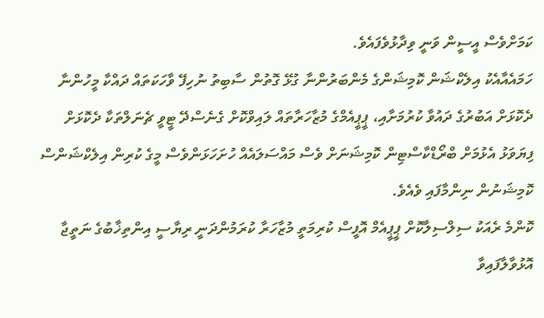ކަމަށްވެސް އީސީން ވަނީ ވިދާޅުވެފައެވެ.
ހަމައެއާއެކު އިލެކްޝަން ކޮމިޝަންގެ މެންބަރުންނާ ގުޅޭ ގޮތުން ސާބިތު ނުހިފޭ ވާހަކަތައް ދައްކާ މީހުންނާ ދެކޮޅަށް އަބުރުގެ ދައުވާ ކުރުމަށާއި، ޕީޕީއެމްގެ މުޒާހަރާތައް ލައިވްކޮށް ގެނެސްދޭ ޓީވީ ޗެނަލްތަކާ ދެކޮޅަށް ފިޔަވަޅު އެޅުމަށް ބްރޯޑްކާސްޓިން ކޮމިޝަނަށް ވެސް މައްސަލައެއް ހުށަހަޅަންވެސް މީގެ ކުރިން އިލެކްޝަންސް ކޮމިޝަނުން ނިންމާފައި ވެއެވެ.
ކޮންމެ ރެއަކު ސިލްސިލާކޮށް ޕީޕީއެމް އޮފީސް ކުރިމަތީ މުޒާހަރާ ކުރަމުންދަނީ ރިޔާސީ އިންތިޚާބުގެ ނަތީޖާ އޮޅުވާލާފައިވާ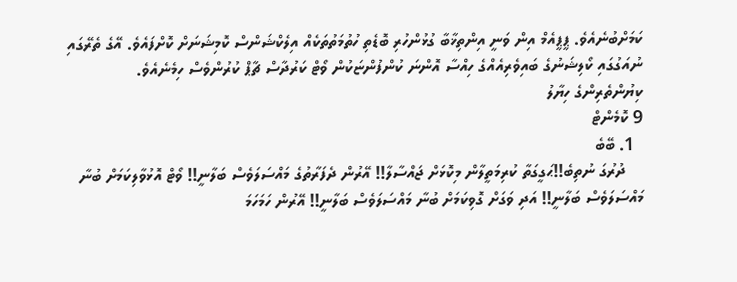ކަމަށްބުނެއެވެ. ޕީޕީއެމް އިން ވަނީ އިންތިޚާބާ ގުޅުންހުރި ބޮޑެތި ހުތުމަތުތަކެއް އިލެކްޝަންސް ކޮމިޝަނަށް ކޮށްފައެވެ. އޭގެ ތެރޭގައި ނުއަގުގައި ކޯލިޝަނުގެ ބައިވެރިއެއްގެ ހިއްސާ އޮންނަ ކުންފުންޏަކުން ވޯޓް ކަރުދާސް ޗާޕް ކުރުންވެސް ހިމެނެއެވެ.
ކިޔުންތެރިންގެ ހިޔާލު
9 ކޮމެންޓް
  1. ބޭބެ
    ދުރުގަ ނުތިބެ!!ޙަގީގަތާ ކުރިމަތީލާން މިކޮޅަށް ޖައްސާލާ!! އޭރުން ދެފަރާތުގެ މައްސަލަވެސް ބަލާނީ!! ވޯޓް އޮޅުވާލިކަމަށް ބުނާ މައްސަލަވެސް ބަލާނީ!! އަދި ވަގަށް ގޮވިކަމަށް ބުނާ މައްސަލަވެސް ބަލާނީ!! އޭރުން ހަމަހަމަ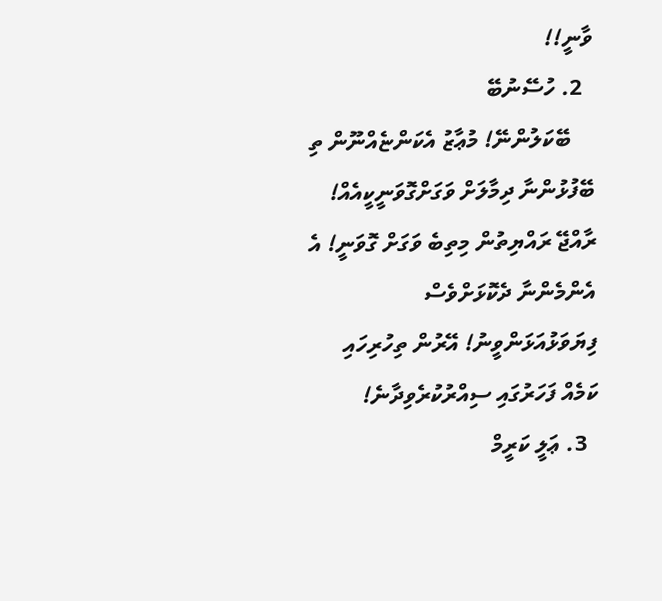ވާނީ!!
  2. ހުސޭނުބޭ
    ބޭކަލުންނޭ! މުޢާޒު އެކަންޏެއްނޫން ތި ބޭފުޅުންނާ ދިމާލަށް ވަގަށްގޮވަނީކީއެއް! ރާއްޖޭ ރައްޔިތުން މިތިބެ ވަގަށް ގޮވަނީ! އެ އެންމެންނާ ދެކޮޅަށްވެސް ފިޔަވަޅުއަޅަންވީނު! އޭރުން ތިހުރިހައި ކަމެއް ފަހަރުގައި ސިއްރުކުރެވިދާނެ!
  3. ޢަލީ ކަރީމް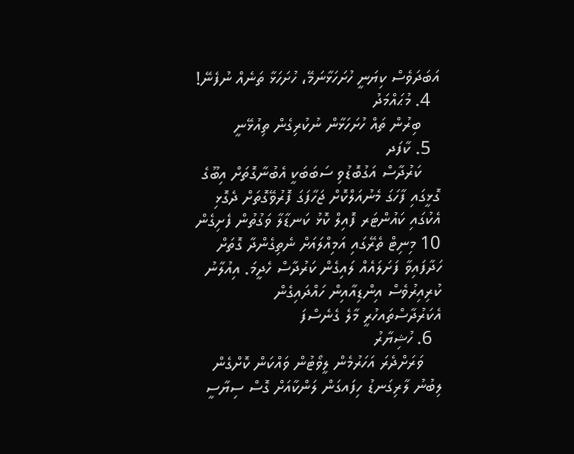އަބަދަވެސް ކިޔަނީ ހުށަހަޅާނަމޭ، ހުށަހަޅާ ތަނެއް ނުފެނޭ!
  4. މުޙައްމަދު
    ބިރުން ތައް ހުށަހަޅާން ނުކުރިގެން ތިއުޅޭނީ
  5. ކާފަދ
    ކަރުދާސް އަގުބޮޑުވި ސަބަބަކީ އެބުނާގޮތަށް އިބޫގެ ގޮޅީގައި ފާހަގަ މެނުއަލްކޮށް ޖަހާފަގަ ފޮރުވޭގޮތަށް ދެގޮޅި އެކުގައި ކައުންޓަރ ފޮއިލް ކޮޅު ކަނޑާލާ ވަގުތުން ފެށިގެން 10 މިނިޓް ތެރޭގައި އަމިއްލައަށް ނެތިގެންދާ ގޮތަށް ހަދާފައިވާ ފަށަލައެއް ލައިގެން ކަރުދާސް ހެދީމަ. އިއުލާނު ކުރިއިރުވެސް އިންޑިއާއިން ހައްދައިގެން އެކަރުދާސްތައހުރީ މާލެ ގެނެސްފަ
  6. ހުޝިޔާރު
    ވަރަށްދެރަ އަހަރުމެން ލީވޯޓުން ވައްކަން ކޮށްގެން ލިބުނު ލާރިގަނޑު ހިފައގަން ލަންކާއަށް ގޮސް ސިޔާސީ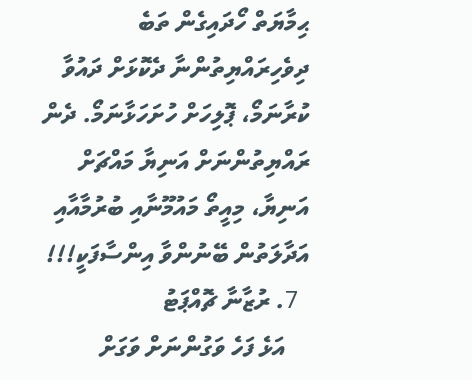ޙިމާޔަތް ހޯދައިގެން ތަބެ ދިވެހިރައްޔިތުންނާ ދެކޮޅަށް ދައުވާ ކުރާނަމޯ، ޕޮލިހަށް ހުށަހަޅާނަމޯ. ދެން ރައްޔިތުންނަށް އަނިޔާ މައްޗަށް އަނިޔާ، މިއީތޯ މައުމޫނާއި ބުރުމާއާއި އަދާލަތުން ބޭނުންވާ އިންސާފަކީ!!!
  7. ރުޒާނާ ޗޮއްޕަޓު
    އަޅެ ފަހެ ވަގުންނަށް ވަގަށް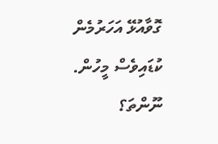ގޮވާއުޅޭ އަހަރުމެން ކުޑައިވެސް މީހުން. ނޫންތަ؟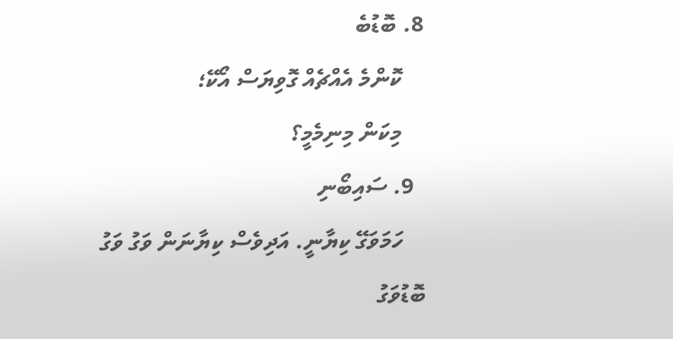8. ބޮޑުބެ
    ކޮންމެ އެއްޗެއް ގޮވިޔަސް އޯކޭ؛
    މިކަން މިނިމެމީ؟
  9. ސައިބޯނި
    ހަމަވަގޭ ކިޔާނީ. އަދިވެސް ކިޔާނަން ވަގު ވަގު ބޮޑުވަގު